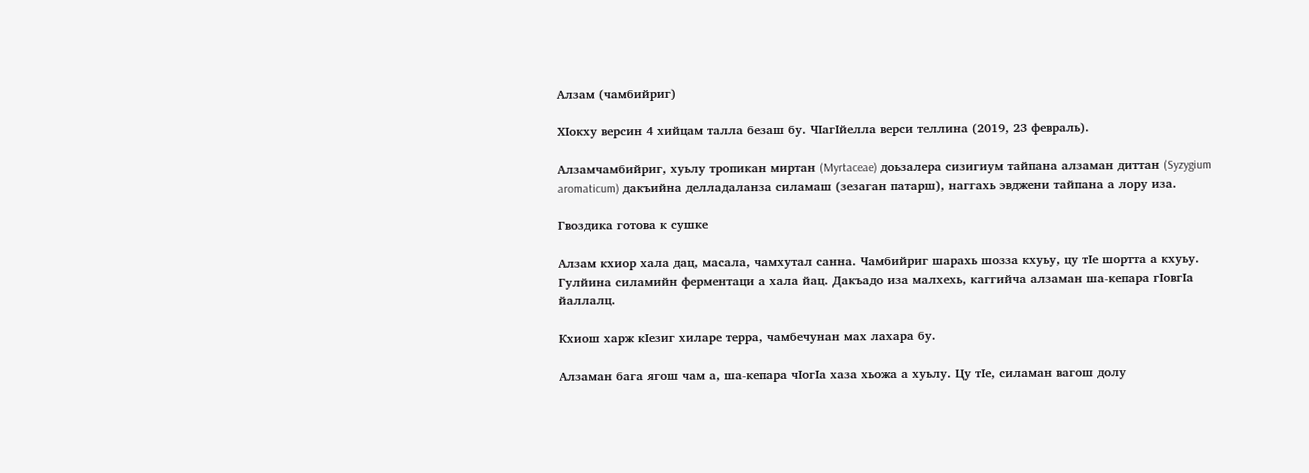Алзам (чамбийриг)

ХӀокху версин 4 хийцам талла безаш бу. ЧӀагӀйелла верси теллина (2019, 23 февраль).

Алзамчамбийриг, хуьлу тропикан миртан (Myrtaceae) доьзалера сизигиум тайпана алзаман диттан (Syzygium aromaticum) дакъийна делладаланза силамаш (зезаган патарш), наггахь эвджени тайпана а лору иза.

Гвоздика готова к сушке

Алзам кхиор хала дац, масала, чамхутал санна. Чамбийриг шарахь шозза кхуьу, цу тӀе шортта а кхуьу. Гулйина силамийн ферментаци а хала йац. Дакъадо иза малхехь, каггийча алзаман ша-кепара гӀовгӀа йаллалц.

Кхиош харж кӀезиг хиларе терра, чамбечунан мах лахара бу.

Алзаман бага ягош чам а, ша-кепара чӀогӀа хаза хьожа а хуьлу. Цу тӀе, силаман вагош долу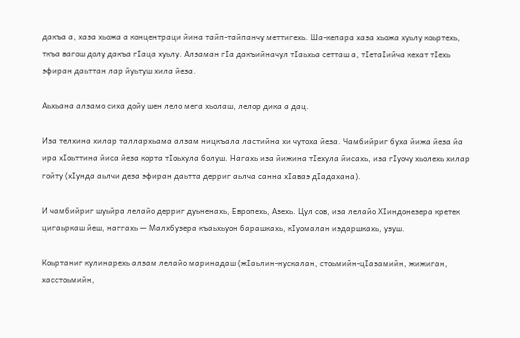дакъа а, хаза хьожа а концентраци йина тайп-тайпанчу меттигехь. Ша-кепара хаза хьожа хуьлу коьртехь, ткъа вагош долу дакъа гӀаца хуьлу. Алзаман гӀа дакъийначул тӀаьхьа сетташ а, тӀетаӀийча кехат тӀехь эфиран даьттан лар йуьтуш хила йеза.

Аьхьана алзамо сиха дойу шен лело мега хьолаш, лелор дика а дац.

Иза телхина хилар таллархьама алзам ницкъала ластийна хи чутоха йеза. Чамбийриг буха йижа йеза йа ира хӀоьттина йиса йеза корта тӀоьхула болуш. Нагахь иза йижина тӀехула йисахь, иза гӀуочу хьолехь хилар гойту (хӀунда аьлчи деза эфиран даьтта дерриг аьлча санна хӀаваэ дӀадахана).

И чамбийриг шуьйра лелайо дерриг дуьненахь, Европехь, Азехь. Цул сов, иза лелайо ХӀиндонезера кретек цигаьркаш йеш, наггахь — Малхбузера къаьхьуон барашкахь, кӀуомалан иэдаршкахь, узуш.

Коьртаниг кулинарехь алзам лелайо маринадаш (жӀаьлин-нускалан, стоьмийн-цӀазамийн, жижиган, хасстоьмийн,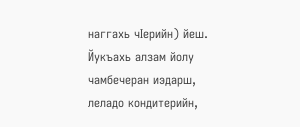наггахь чӀерийн) йеш. Йукъахь алзам йолу чамбечеран иэдарш, леладо кондитерийн,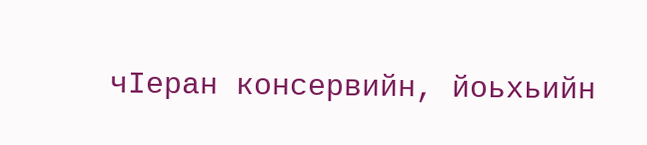чӀеран консервийн, йоьхьийн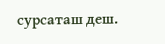сурсаташ деш.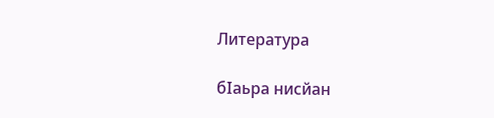Литература

бӀаьра нисйан